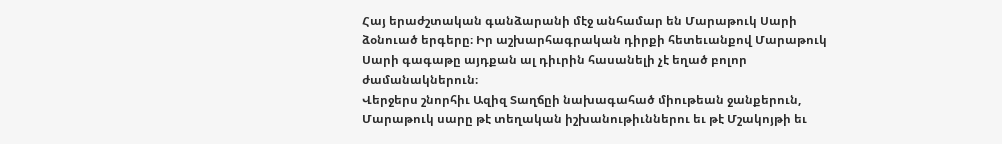Հայ երաժշտական գանձարանի մէջ անհամար են Մարաթուկ Սարի ձօնուած երգերը։ Իր աշխարհագրական դիրքի հետեւանքով Մարաթուկ Սարի գագաթը այդքան ալ դիւրին հասանելի չէ եղած բոլոր ժամանակներուն։
Վերջերս շնորհիւ Ազիզ Տաղճըի նախագահած միութեան ջանքերուն, Մարաթուկ սարը թէ տեղական իշխանութիւններու եւ թէ Մշակոյթի եւ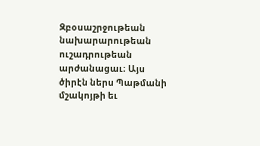Զբօսաշրջութեան նախարարութեան ուշադրութեան արժանացաւ։ Այս ծիրէն ներս Պաթմանի մշակոյթի եւ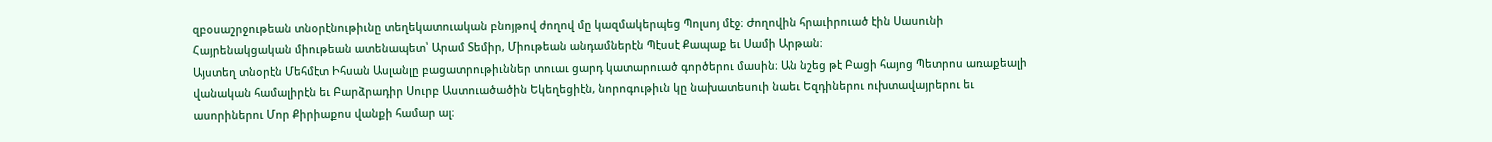զբօսաշրջութեան տնօրէնութիւնը տեղեկատուական բնոյթով ժողով մը կազմակերպեց Պոլսոյ մէջ։ Ժողովին հրաւիրուած էին Սասունի Հայրենակցական միութեան ատենապետ՝ Արամ Տեմիր, Միութեան անդամներէն Պէսսէ Քապաք եւ Սամի Արթան։
Այստեղ տնօրէն Մեհմէտ Իհսան Ասլանլը բացատրութիւններ տուաւ ցարդ կատարուած գործերու մասին։ Ան նշեց թէ Բացի հայոց Պետրոս առաքեալի վանական համալիրէն եւ Բարձրադիր Սուրբ Աստուածածին Եկեղեցիէն, նորոգութիւն կը նախատեսուի նաեւ Եզդիներու ուխտավայրերու եւ ասորիներու Մոր Քիրիաքոս վանքի համար ալ։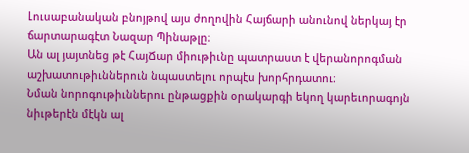Լուսաբանական բնոյթով այս ժողովին Հայճարի անունով ներկայ էր ճարտարագէտ Նազար Պինաթլը։
Ան ալ յայտնեց թէ ՀայՃար միութիւնը պատրաստ է վերանորոգման աշխատութիւններուն նպաստելու որպէս խորհրդատու։
Նման նորոգութիւններու ընթացքին օրակարգի եկող կարեւորագոյն նիւթերէն մէկն ալ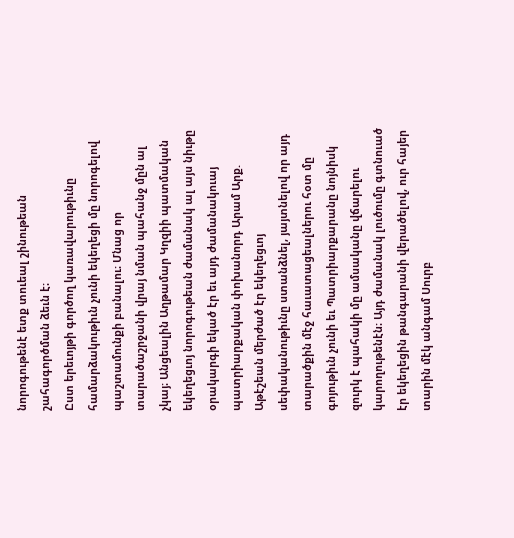նորոգութենէ ետք տուեալ շինութեան շահագործման ձեւն է։
Ըստ երեւոյթի գործող կառավարութիւնը համարձակութիւն չունի եկեղեցի մը նորոգելով պաշտամունքի բանալու։ Մնաց որ տարածաշրջանի վրայ նման պահանջ մըն ալ չկայ։ Անցեալին Աղթամար Կղզիի պատմական եկեղեցւոյ նորոգութեան ժամանակ ալ այս նիւթը օրակարգի եկած էր եւ այդ ժամանակուայ պատրիարքական փոխանորդ Արամ Արք. Աթէշեան մերժած էր եկեղեցւոյ սեփականութիւնը ստանձնել, յայտնելով որ այդ տարածքին մէջ հաւատացեալներու հօտ մը գոյութիւն չունի եւ Պատրիարքարանը նոյնիսկ զուրկ է պահակի մը ամսականը վճարելու կարողութենէն։ Այդ ժամանակ լուծումը գտնուած էր եկեղեցին թանգարանի վերածելով, ուր հայեր տարին մէկ անգամ Սուրբ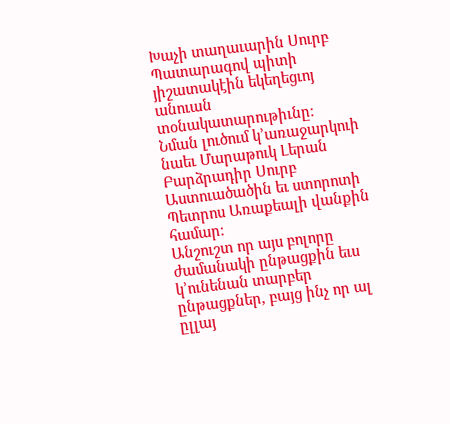Խաչի տաղաւարին Սուրբ Պատարագով պիտի յիշատակէին եկեղեցւոյ անուան տօնակատարութիւնը։
Նման լուծում կ՚առաջարկուի նաեւ Մարաթուկ Լերան Բարձրադիր Սուրբ Աստուածածին եւ ստորոտի Պետրոս Առաքեալի վանքին համար։
Անշուշտ որ այս բոլորը ժամանակի ընթացքին եւս կ՚ունենան տարբեր ընթացքներ, բայց ինչ որ ալ ըլլայ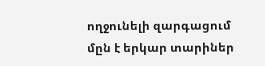ողջունելի զարգացում մըն է երկար տարիներ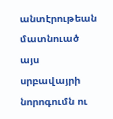անտէրութեան մատնուած այս սրբավայրի նորոգումն ու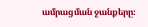ամրացման ջանքերը։